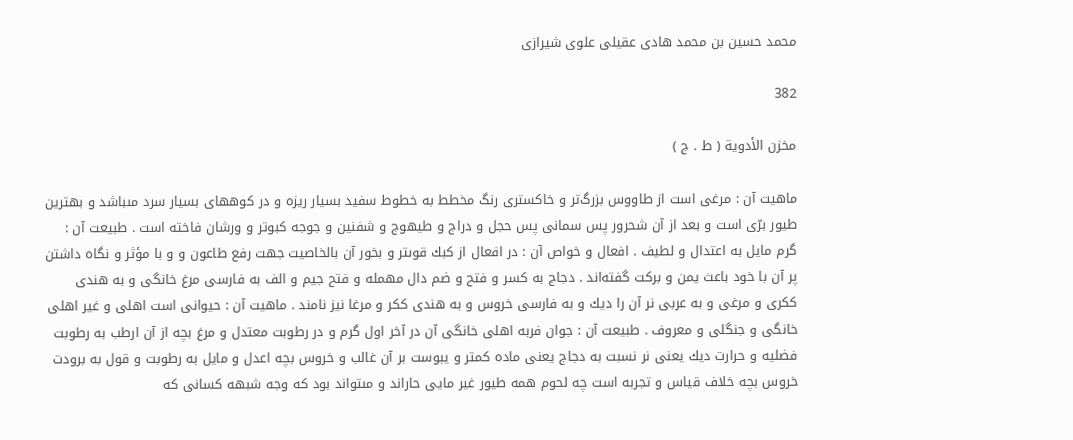محمد حسين بن محمد هادى عقيلى علوى شيرازى

382

مخزن الأدوية ( ط . ج )

ماهيت آن : مرغى است از طاووس بزرگ‌تر و خاكسترى رنگ مخطط به خطوط سفيد بسيار ريزه و در كوههاى بسيار سرد مىباشد و بهترين طيور برّى است و بعد از آن شحرور پس سمانى پس حجل و دراج و طيهوج و شفنين و جوجه كبوتر و ورشان فاخته است . طبيعت آن : گرم مايل به اعتدال و لطيف . افعال و خواص آن : در افعال از كبك قوىتر و بخور آن بالخاصيت جهت رفع طاعون و و با مؤثر و نگاه داشتن پر آن با خود باعث يمن و بركت گفته‌اند . دجاج به كسر و فتح و ضم دال مهمله و فتح جيم و الف به فارسى مرغ خانگى و به هندى ككرى و مرغى و به عربى نر آن را ديك و به فارسى خروس و به هندى ككر و مرغا نيز نامند . ماهيت آن : حيوانى است اهلى و غير اهلى خانگى و جنگلى و معروف . طبيعت آن : جوان فربه اهلى خانگى آن در آخر اول گرم و در رطوبت معتدل و مرغ بچه از آن ارطب به رطوبت فضليه و حرارت ديك يعنى نر نسبت به دجاج يعنى ماده كمتر و يبوست بر آن غالب و خروس بچه اعدل و مايل به رطوبت و قول به برودت خروس بچه خلاف قياس و تجربه است چه لحوم همه طيور غير مايى حاراند و مىتواند بود كه وجه شبهه كسانى كه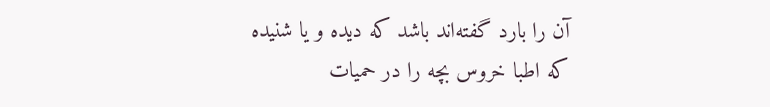آن را بارد گفته‌اند باشد كه ديده و يا شنيده كه اطبا خروس بچه را در حميات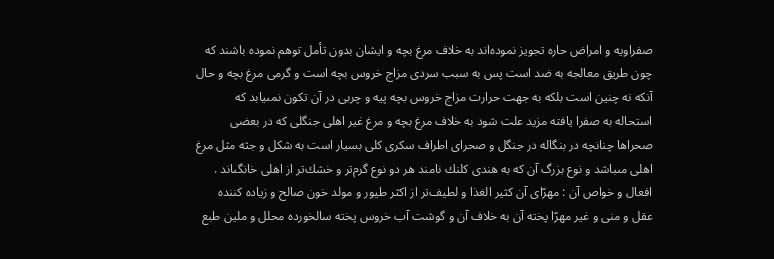صفراويه و امراض حاره تجويز نموده‌اند به خلاف مرغ بچه و ايشان بدون تأمل توهم نموده باشند كه چون طريق معالجه به ضد است پس به سبب سردى مزاج خروس بچه است و گرمى مرغ بچه و حال آنكه نه چنين است بلكه به جهت حرارت مزاج خروس بچه پيه و چربى در آن تكون نمىيابد كه استحاله به صفرا يافته مزيد علت شود به خلاف مرغ بچه و مرغ غير اهلى جنگلى كه در بعضى صحراها چنانچه در بنگاله در جنگل و صحراى اطراف سكرى كلى بسيار است به شكل و جثه مثل مرغ اهلى مىباشد و نوع بزرگ آن كه به هندى كلنك نامند هر دو نوع گرم‌تر و خشك‌تر از اهلى خانگىاند . افعال و خواص آن : مهرّاى آن كثير الغذا و لطيف‌تر از اكثر طيور و مولد خون صالح و زياده كننده عقل و منى و غير مهرّا پخته آن به خلاف آن و گوشت آب خروس پخته سالخورده محلل و ملين طبع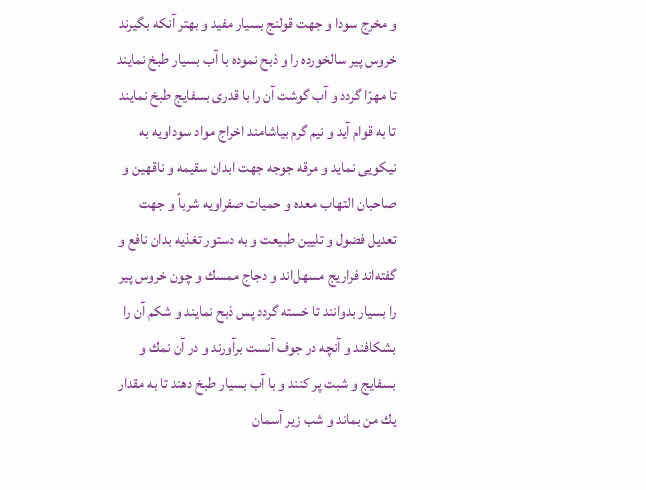و مخرج سودا و جهت قولنج بسيار مفيد و بهتر آنكه بگيرند خروس پير سالخورده را و ذبح نموده با آب بسيار طبخ نمايند تا مهرّا گردد و آب گوشت آن را با قدرى بسفايج طبخ نمايند تا به قوام آيد و نيم گرم بياشامند اخراج مواد سوداويه به نيكويى نمايد و مرقه جوجه جهت ابدان سقيمه و ناقهين و صاحبان التهاب معده و حميات صفراويه شرباً و جهت تعديل فضول و تليين طبيعت و به دستور تغذيه بدان نافع و گفته‌اند فراريج مسهل‌اند و دجاج ممسك و چون خروس پير را بسيار بدوانند تا خسته گردد پس ذبح نمايند و شكم آن را بشكافند و آنچه در جوف آنست برآورند و در آن نمك و بسفايج و شبت پر كنند و با آب بسيار طبخ دهند تا به مقدار يك من بماند و شب زير آسمان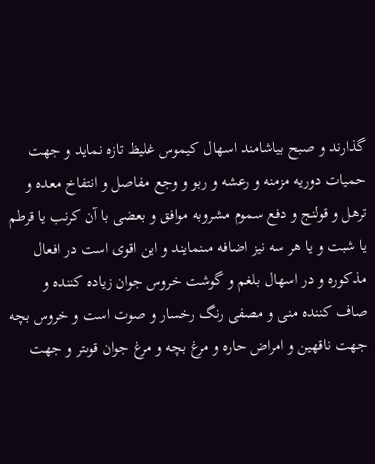گذارند و صبح بياشامند اسهال كيموس غليظ تازه نمايد و جهت حميات دوريه مزمنه و رعشه و ربو و وجع مفاصل و انتفاخ معده و ترهل و قولنج و دفع سموم مشروبه موافق و بعضى با آن كرنب يا قرطم يا شبت و يا هر سه نيز اضافه مىنمايند و اين اقوى است در افعال مذكوره و در اسهال بلغم و گوشت خروس جوان زياده كننده و صاف كننده منى و مصفى رنگ رخسار و صوت است و خروس بچه جهت ناقهين و امراض حاره و مرغ بچه و مرغ جوان قوىتر و جهت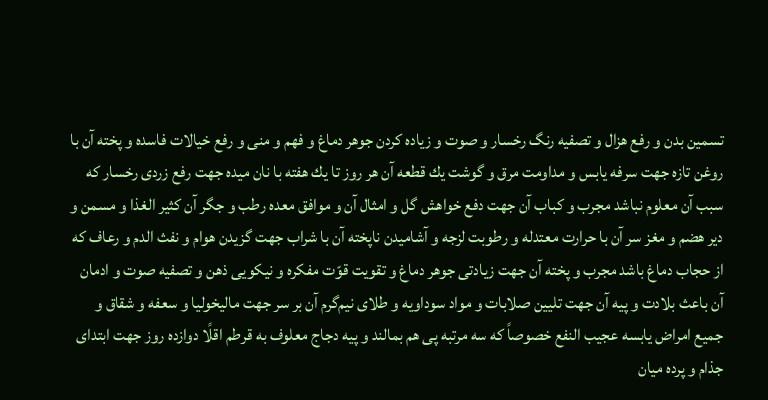تسمين بدن و رفع هزال و تصفيه رنگ رخسار و صوت و زياده كردن جوهر دماغ و فهم و منى و رفع خيالات فاسده و پخته آن با روغن تازه جهت سرفه يابس و مداومت مرق و گوشت يك قطعه آن هر روز تا يك هفته با نان ميده جهت رفع زردى رخسار كه سبب آن معلوم نباشد مجرب و كباب آن جهت دفع خواهش گل و امثال آن و موافق معده رطب و جگر آن كثير الغذا و مسمن و دير هضم و مغز سر آن با حرارت معتدله و رطوبت لزجه و آشاميدن ناپخته آن با شراب جهت گزيدن هوام و نفث الدم و رعاف كه از حجاب دماغ باشد مجرب و پخته آن جهت زيادتى جوهر دماغ و تقويت قوّت مفكره و نيكويى ذهن و تصفيه صوت و ادمان آن باعث بلادت و پيه آن جهت تليين صلابات و مواد سوداويه و طلاى نيم‌گرم آن بر سر جهت ماليخوليا و سعفه و شقاق و جميع امراض يابسه عجيب النفع خصوصاً كه سه مرتبه پى هم بمالند و پيه دجاج معلوف به قرطم اقلًا دوازده روز جهت ابتداى جذام و پرده ميان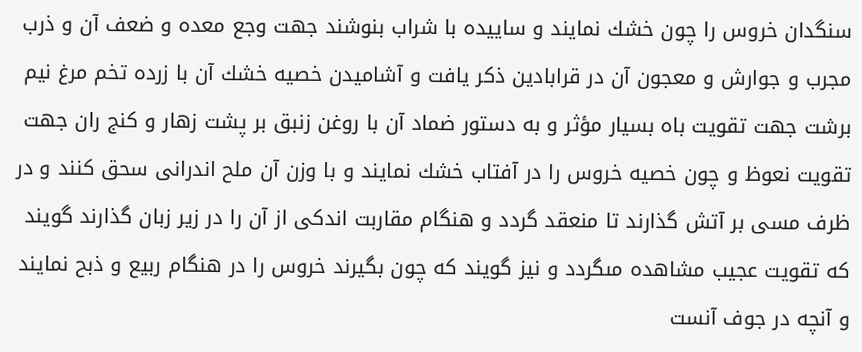سنگدان خروس را چون خشك نمايند و ساييده با شراب بنوشند جهت وجع معده و ضعف آن و ذرب مجرب و جوارش و معجون آن در قرابادين ذكر يافت و آشاميدن خصيه خشك آن با زرده تخم مرغ نيم برشت جهت تقويت باه بسيار مؤثر و به دستور ضماد آن با روغن زنبق بر پشت زهار و كنج ران جهت تقويت نعوظ و چون خصيه خروس را در آفتاب خشك نمايند و با وزن آن ملح اندرانى سحق كنند و در ظرف مسى بر آتش گذارند تا منعقد گردد و هنگام مقاربت اندكى از آن را در زير زبان گذارند گويند كه تقويت عجيب مشاهده مىگردد و نيز گويند كه چون بگيرند خروس را در هنگام ربيع و ذبح نمايند و آنچه در جوف آنست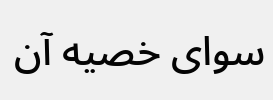سواى خصيه آن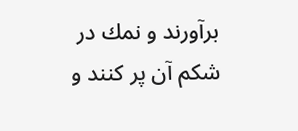برآورند و نمك در شكم آن پر كنند و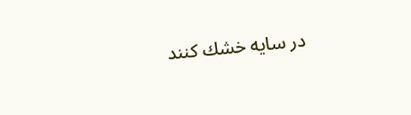در سايه خشك كنند